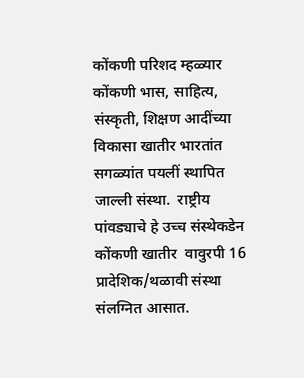कोंकणी परिशद म्हळ्यार  कोंकणी भास, साहित्य, संस्कृती, शिक्षण आदींच्या विकासा खातीर भारतांत सगळ्यांत पयलीं स्थापित जाल्ली संस्था.  राष्ट्रीय पांवड्याचे हे उच्च संस्थेकडेन कोंकणी खातीर  वावुरपी 16 प्रादेशिक/थळावी संस्था संलग्नित आसात.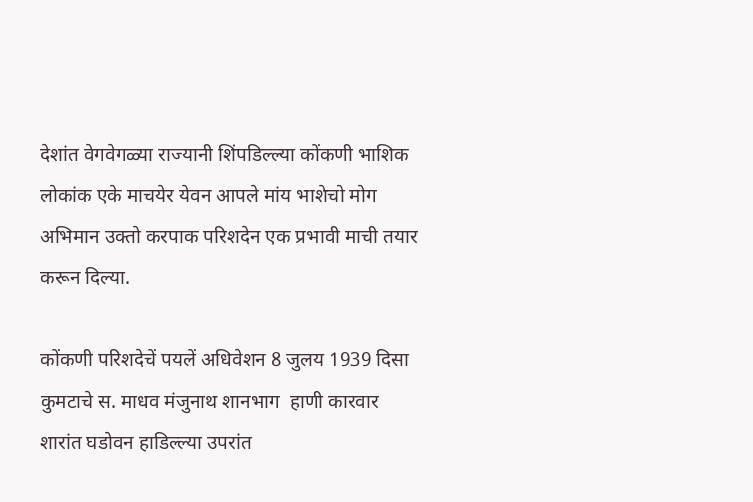देशांत वेगवेगळ्या राज्यानी शिंपडिल्ल्या कोंकणी भाशिक लोकांक एके माचयेर येवन आपले मांय भाशेचो मोग अभिमान उक्तो करपाक परिशदेन एक प्रभावी माची तयार करून दिल्या.

कोंकणी परिशदेचें पयलें अधिवेशन 8 जुलय 1939 दिसा कुमटाचे स. माधव मंजुनाथ शानभाग  हाणी कारवार शारांत घडोवन हाडिल्ल्या उपरांत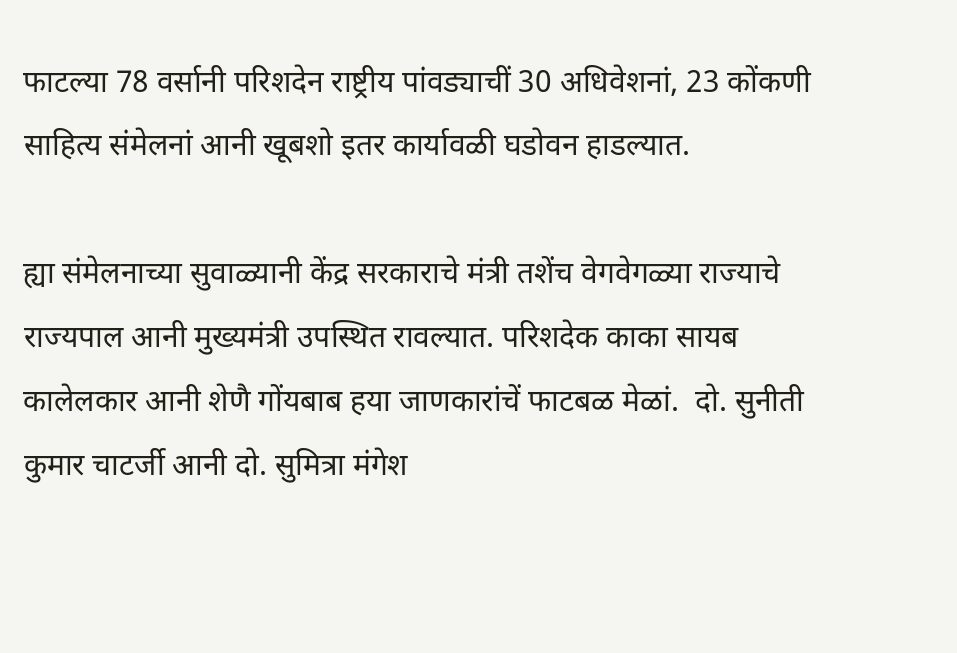फाटल्या 78 वर्सानी परिशदेन राष्ट्रीय पांवड्याचीं 30 अधिवेशनां, 23 कोंकणी साहित्य संमेलनां आनी खूबशो इतर कार्यावळी घडोवन हाडल्यात.

ह्या संमेलनाच्या सुवाळ्यानी केंद्र सरकाराचे मंत्री तशेंच वेगवेगळ्या राज्याचे राज्यपाल आनी मुख्यमंत्री उपस्थित रावल्यात. परिशदेक काका सायब कालेलकार आनी शेणै गोंयबाब हया जाणकारांचें फाटबळ मेळां.  दो. सुनीती कुमार चाटर्जी आनी दो. सुमित्रा मंगेश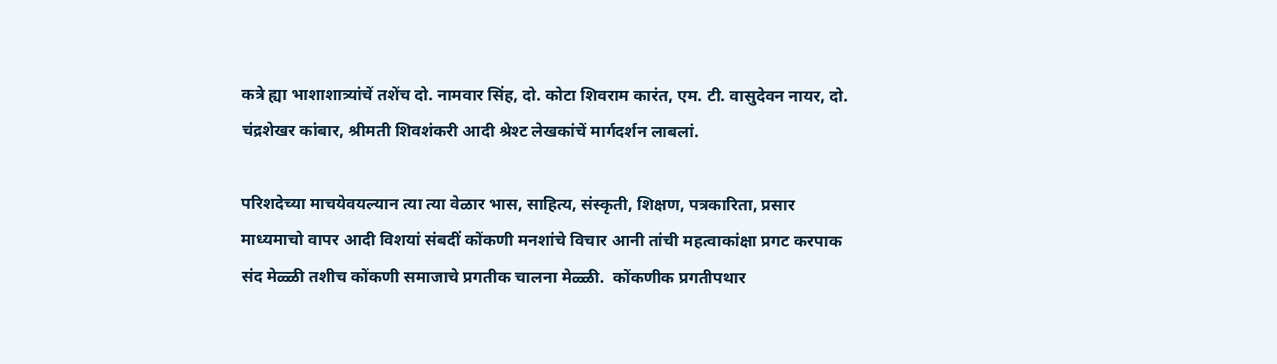कत्रे ह्या भाशाशात्र्यांचें तशेंच दो. नामवार सिंह, दो. कोटा शिवराम कारंत, एम. टी. वासुदेवन नायर, दो. चंद्रशेखर कांबार, श्रीमती शिवशंकरी आदी श्रेश्ट लेखकांचें मार्गदर्शन लाबलां.

परिशदेच्या माचयेवयल्यान त्या त्या वेळार भास, साहित्य, संस्कृती, शिक्षण, पत्रकारिता, प्रसार माध्यमाचो वापर आदी विशयां संबदीं कोंकणी मनशांचे विचार आनी तांची महत्वाकांक्षा प्रगट करपाक संद मेळ्ळी तशीच कोंकणी समाजाचे प्रगतीक चालना मेळ्ळी.  कोंकणीक प्रगतीपथार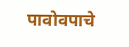पावोवपाचे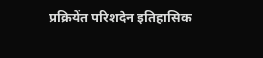प्रक्रियेंत परिशदेन इतिहासिक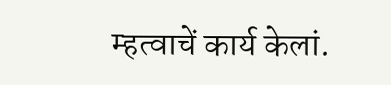म्हत्वाचें कार्य केलां.